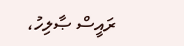ރައީސް ޞާލިހު،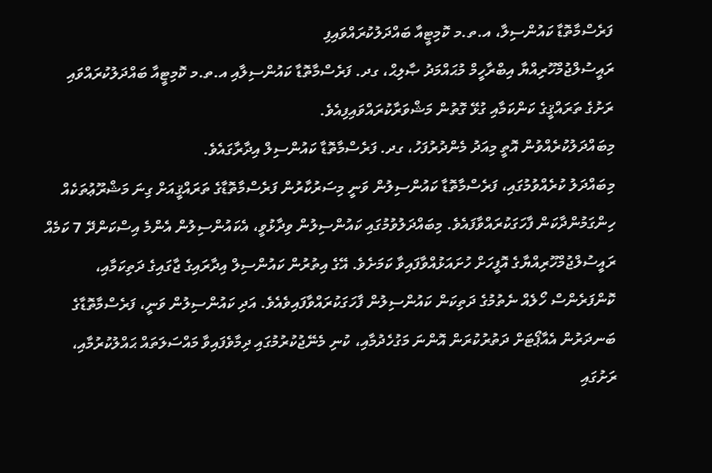ފަރެސްމާތޮޑާ ކައުންސިލާ، އ.ތ.މ ކޮމިޓީއާ ބައްދަލުކުރައްވައިފި
ރައީސުލްޖުމްހޫރިއްޔާ އިބްރާހީމް މުޙައްމަދު ޞާލިޙް، ގދ. ފަރެސްމާތޮޑާ ކައުންސިލާއި އ.ތ.މ ކޮމިޓީއާ ބައްދަލުކުރައްވައި ރަށުގެ ތަރައްޤީގެ ކަންކަމާއި ގުޅޭ ގޮތުން މަޝްވަރާކުރައްވައިފިއެވެ.
މިބައްދަލުކުރެއްވުން އޮތީ މިއަދު މެންދުރުފަހު، ގދ. ފަރެސްމާތޮޑާ ކައުންސިލް އިދާރާގައެވެ.
މިބައްދަލު ކުރެއްވުމުގައި، ފަރެސްމާތޮޑާ ކައުންސިލުން ވަނީ މިސަރުކާރުން ފަރެސްމާތޮޑާގެ ތަރައްޤީއަށް ގިނަ މަޝްރޫޢުތަކެއް ހިންގަމުންދާކަން ފާހަގަކުރައްވާފައެވެ. މިބައްދަލުވުމުގައި ކައުންސިލުން ވިދާޅުވީ، އެކައުންސިލުން އެންމެ އިސްކަންދޭ 7 ކަމެއް ރައީސުލްޖުމްހޫރިއްޔާގެ އޮފީހަށް ހުށައަޅުއްވާފައިވާ ކަމަށެވެ. އޭގެ އިތުރުން ކައުންސިލް އިދާރައިގެ ޖާގައިގެ ދަތިކަމާއި، ކޮންފަރެންސް ހޯލެއް ނެތުމުގެ ދަތިކަން ކައުންސިލުން ފާހަގަކުރައްވާފައިވެއެވެ. އަދި ކައުންސިލުން ވަނީ، ފަރެސްމާތޮޑާގެ ބަނދަރުން އެއާޕޯޓަށް ދަތުރުކުރަން އޮންނަ މަގުހެދުމާއި، ކުނި މެނޭޖުކުރުމުގައި ދިމާވެފައިވާ މައްސަލަތައް ޙައްލުކުރުމާއި، ރަށުގައި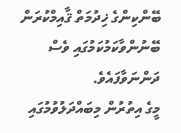ބޭންކިންގެ ޚިދުމަތް ޤާއިމްކުރަން ބޭނުންވާކަމުކަމުގައި ވެސް ދަންނަވާފައެވެ.
މީގެ އިތުރުން މިބައްދަލުވުމުގައި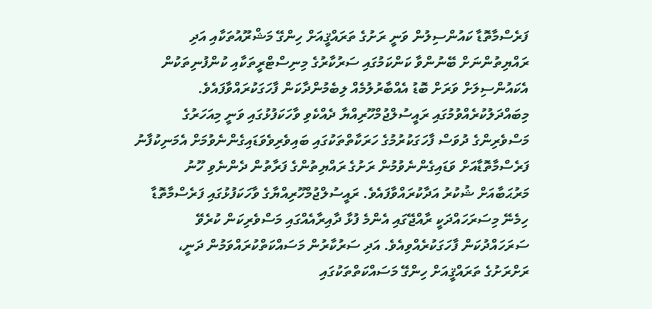ފަރެސްމާތޮޑާ ކައުންސިލުން ވަނީ ރަށުގެ ތަރައްޤީއަށް ހިންގޭ މަޝްރޫއުތަކާއި އަދި ރައްޔިތުންނަށް ބޭނުންވާ ކަންކަމުގައި ސަރުކާރުގެ މިނިސްޓްރީތަކާއި ކުންފުނިތަކުން އެކައުންސިލަށް ވަރަށް ބޮޑު އެއްބާރުލުމެއް ލިބެމުންދާކަން ފާހަގަކުރައްވާފައެވެ.
މިބައްދަލުކުރެއްވުމުގައި ރައީސުލްޖުމްހޫރިއްޔާ ދެއްކެވި ވާހަކަފުޅުގައި ވަނީ މިއަހަރުގެ މަސްވެރިންގެ ދުވަސް ފާހަގަކުރުމުގެ ހަރަކާތްތަކުގައި ބައިވެރިވެވަޑައިގެންނެވުމަށް އެމަނިކުފާނު ފަރެސްމާތޮޑާއަށް ވަޑައިގެންނެވުމުން ރަށުގެ ރައްޔިތުންގެ ފަރާތުން ދެންނެވި ހޫނު މަރުޙަބާއަށް ޝުކުރު އަދާކުރައްވާފައެވެ. ރައީސުލްޖުމްހޫރިއްޔާގެ ވާހަކަފުޅުގައި ފަރެސްމާތޮޑާ ހިމެނޭ މިސަރަހައްދަކީ ރާއްޖޭގައި އެންމެ ފުޅާ ދާއިރާއެއްގައި މަސްވެރިކަން ކުރެވޭ ސަރަހައްދުކަން ފާހަގަކުރެއްވިއެވެ. އަދި ސަރުކާރުން މަސައްކަތްކުރައްވަމުން ދަނީ، ރަށްރަށުގެ ތަރައްޤީއަށް ހިންގޭ މަސައްކަތްތަކުގައި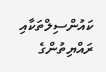ކައުންސިލްތަކާއި ރައްޔިތުންގެ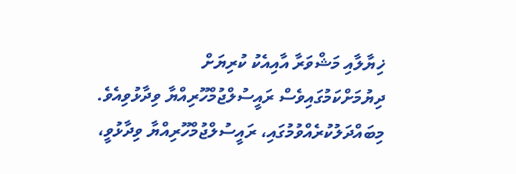ޚިޔާލާއި މަޝްވަރާ އާއިއެކު ކުރިޔަށް ދިޔުމަށްކަމުގައިވެސް ރައީސުލްޖުމްހޫރިއްޔާ ވިދާޅުވިއެވެ.
މިބައްދަލުކުރެއްވުމުގައި، ރައީސުލްޖުމްހޫރިއްޔާ ވިދާޅުވީ،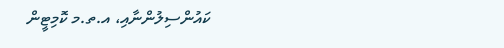ކައުންސިލުންނާއި، އ.ތ.މ ކޮމިޓީން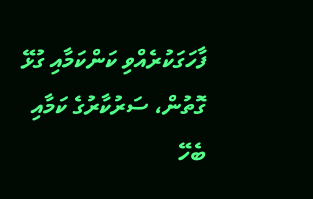ފާހަގަކުރެއްވި ކަންކަމާއި ގުޅޭ ގޮތުން، ސަރުކާރުގެ ކަމާއި ބެހޭ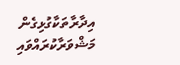އިދާރާތަކާގުޅިގެން މަޝްވަރާކުރައްވައި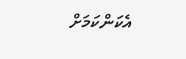އެކަންކަމަށް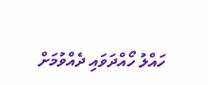ހައްލު ހޯއްދަވައި ދެއްވުމަށް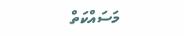މަސައްކަތް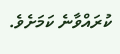ކުރައްވާނެ ކަމަށެވެ.